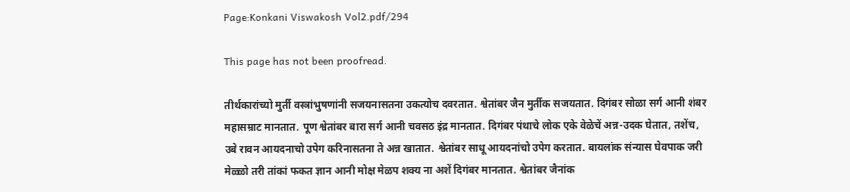Page:Konkani Viswakosh Vol2.pdf/294

This page has not been proofread.

तीर्थकारांच्यो मुर्ती वस्त्रांभुषणांनी सजयनासतना उकत्योच दवरतात. श्वेतांबर जैन मुर्तीक सजयतात. दिगंबर सोळा सर्ग आनी शंबर महासम्राट मानतात. पूण श्वेतांबर बारा सर्ग आनी चवसठ इंद्र मानतात. दिगंबर पंथाचे लोक एके वेळेचें अन्न-उदक घेतात, तशेंच, उबे रावन आयदनाचो उपेग करिनासतना ते अन्न खातात. श्वेतांबर साधू आयदनांचो उपेग करतात. बायलांक संन्यास घेवपाक जरी मेळ्ळो तरी तांकां फकत ज्ञान आनी मोक्ष मेळप शक्य ना अशें दिगंबर मानतात. श्वेतांबर जैनांक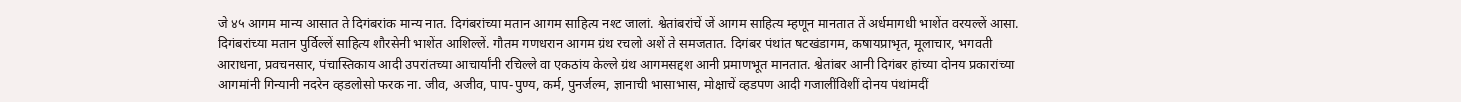जे ४५ आगम मान्य आसात ते दिगंबरांक मान्य नात. दिगंबरांच्या मतान आगम साहित्य नश्ट जालां. श्वेतांबरांचें जें आगम साहित्य म्हणून मानतात तें अर्धमागधी भाशेंत वरयल्लें आसा. दिगंबरांच्या मतान पुर्विल्लें साहित्य शौरसेनी भाशेंत आशिल्लें. गौतम गणधरान आगम ग्रंथ रचलो अशें ते समजतात. दिगंबर पंथांत षटखंडागम, कषायप्राभृत, मूलाचार, भगवती आराधना, प्रवचनसार, पंचास्तिकाय आदी उपरांतच्या आचार्यांनी रचिल्ले वा एकठांय केल्ले ग्रंथ आगमसद्दश आनी प्रमाणभूत मानतात. श्वेतांबर आनी दिगंबर हांच्या दोनय प्रकारांच्या आगमांनी गिन्यानी नदरेन व्हडलोसो फरक ना. जीव, अजीव, पाप-पुण्य, कर्म, पुनर्जल्म, ज्ञानाची भासाभास, मोक्षाचें व्हडपण आदी गजालींविशीं दोनय पंथांमदीं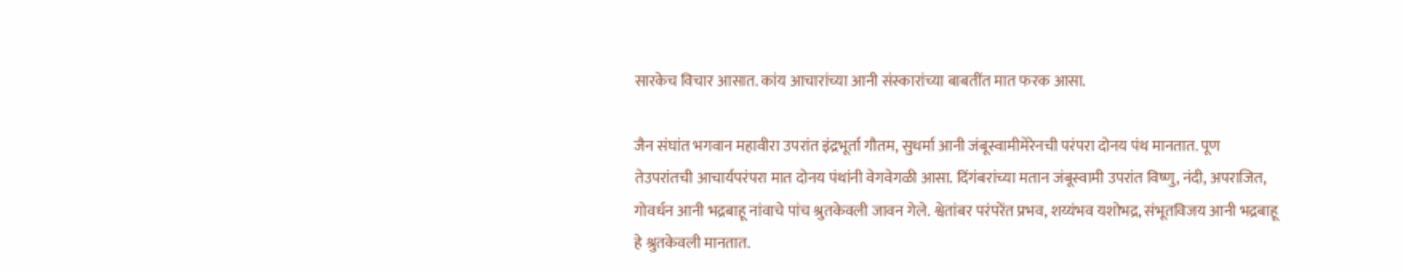सारकेच विचार आसात. कांय आचारांच्या आनी संस्कारांच्या बाबतींत मात फरक आसा.

जैन संघांत भगवान महावीरा उपरांत इंद्रभूर्ता गौतम, सुधर्मा आनी जंबूस्वामीमेरेनची परंपरा दोनय पंथ मानतात. पूण तेउपरांतची आचार्यपरंपरा मात दोनय पंथांनी वेगवेगळी आसा. दिंगंबरांच्या मतान जंबूस्वामी उपरांत विष्णु, नंदी, अपराजित, गोवर्धन आनी भद्रबाहू नांवाचे पांच श्रुतकेवली जावन गेले. श्वेतांबर परंपरेंत प्रभव, शय्यंभव यशोभद्र, संभूतविजय आनी भद्रबाहू हे श्रुतकेवली मानतात.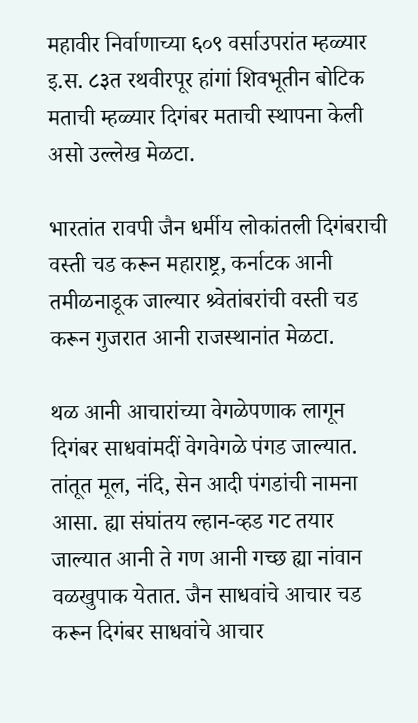महावीर निर्वाणाच्या ६०९ वर्साउपरांत म्हळ्यार इ.स. ८३त रथवीरपूर हांगां शिवभूतीन बोटिक मताची म्हळ्यार दिगंबर मताची स्थापना केली असो उल्लेख मेळटा.

भारतांत रावपी जैन धर्मीय लोकांतली दिगंबराची वस्ती चड करून महाराष्ट्र, कर्नाटक आनी तमीळनाडूक जाल्यार श्र्वेतांबरांची वस्ती चड करून गुजरात आनी राजस्थानांत मेळटा.

थळ आनी आचारांच्या वेगळेपणाक लागून दिगंबर साधवांमदीं वेगवेगळे पंगड जाल्यात. तांतूत मूल, नंदि, सेन आदी पंगडांची नामना आसा. ह्या संघांतय ल्हान-व्हड गट तयार जाल्यात आनी ते गण आनी गच्छ ह्या नांवान वळखुपाक येतात. जैन साधवांचे आचार चड करून दिगंबर साधवांचे आचार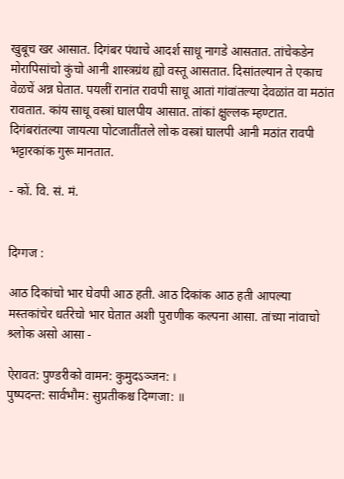खुबूच खर आसात. दिगंबर पंथाचे आदर्श साधू नागडे आसतात. तांचेकडेन मोरापिसांचो कुंचो आनी शास्त्रग्रंथ ह्यो वस्तू आसतात. दिसांतल्यान ते एकाच वेळचें अन्न घेतात. पयलीं रानांत रावपी साधू आतां गांवांतल्या देवळांत वा मठांत रावतात. कांय साधू वस्त्रां घालपीय आसात. तांकां क्षुल्लक म्हण्टात. दिगंबरांतल्या जायत्या पोटजातींतले लोक वस्त्रां घालपी आनी मठांत रावपी भट्टारकांक गुरू मानतात.

- कों. वि. सं. मं.


दिग्गज :

आठ दिकांचो भार घेवपी आठ हती. आठ दिकांक आठ हती आपल्या मस्तकांचेर धर्तरेचो भार घेतात अशी पुराणीक कल्पना आसा. तांच्या नांवाचो श्र्लोक असो आसा -

ऐरावत: पुण्डरीको वामन: कुमुदऽञ्जन: ।
पुष्पदन्त: सार्वभौम: सुप्रतीकश्च दिग्गजा: ॥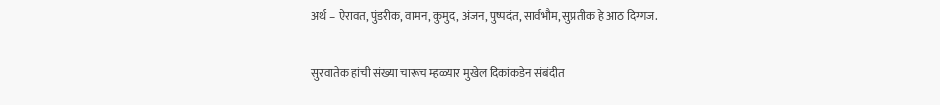अर्थ – ऐरावत, पुंडरीक, वामन, कुमुद, अंजन, पुष्पदंत, सार्वभौम, सुप्रतीक हे आठ दिग्गज.

सुरवातेक हांची संख्या चारूच म्हळ्यार मुखेल दिकांकडेन संबंदीत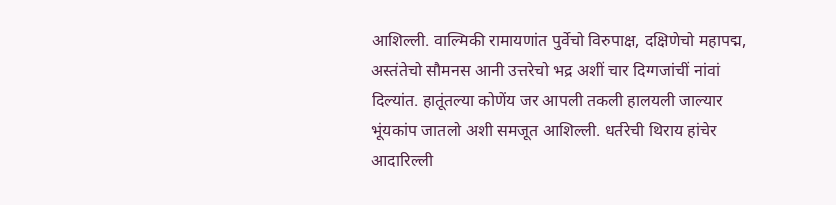आशिल्ली. वाल्मिकी रामायणांत पुर्वेचो विरुपाक्ष, दक्षिणेचो महापद्म, अस्तंतेचो सौमनस आनी उत्तरेचो भद्र अशीं चार दिग्गजांचीं नांवां दिल्यांत. हातूंतल्या कोणेंय जर आपली तकली हालयली जाल्यार भूंयकांप जातलो अशी समजूत आशिल्ली. धर्तरेची थिराय हांचेर आदारिल्ली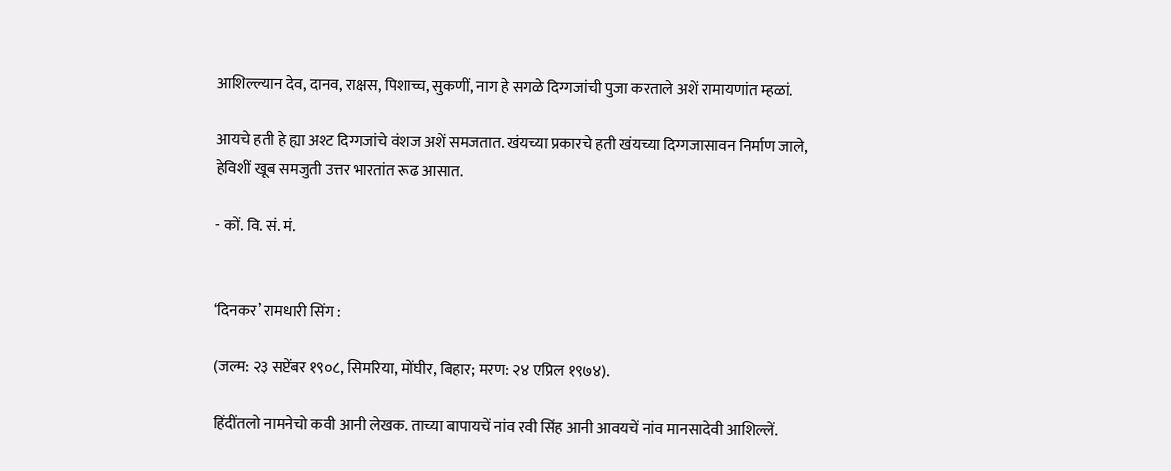आशिल्ल्यान देव, दानव, राक्षस, पिशाच्च, सुकणीं, नाग हे सगळे दिग्गजांची पुजा करताले अशें रामायणांत म्हळां.

आयचे हती हे ह्या अश्ट दिग्गजांचे वंशज अशें समजतात. खंयच्या प्रकारचे हती खंयच्या दिग्गजासावन निर्माण जाले, हेविशीं खूब समजुती उत्तर भारतांत रूढ आसात.

- कों. वि. सं. मं.


‘दिनकर’ रामधारी सिंग :

(जल्म: २३ सप्टेंबर १९०८, सिमरिया, मोंघीर, बिहार; मरण: २४ एप्रिल १९७४).

हिंदींतलो नामनेचो कवी आनी लेखक. ताच्या बापायचें नांव रवी सिंह आनी आवयचें नांव मानसादेवी आशिल्लें.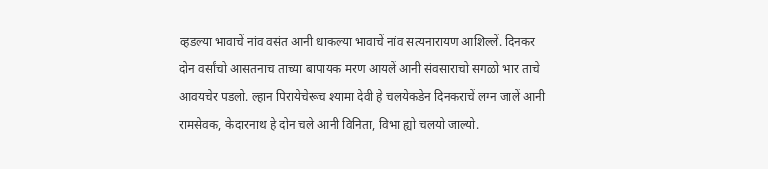व्हडल्या भावाचें नांव वसंत आनी धाकल्या भावाचें नांव सत्यनारायण आशिल्लें. दिनकर दोन वर्सांचो आसतनाच ताच्या बापायक मरण आयलें आनी संवसाराचो सगळो भार ताचे आवयचेर पडलो. ल्हान पिरायेचेरूच श्यामा देवी हे चलयेकडेन दिनकराचें लग्न जालें आनी रामसेवक, केदारनाथ हे दोन चले आनी विनिता, विभा ह्यो चलयो जाल्यो.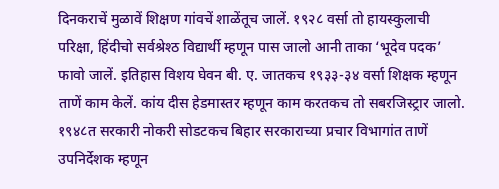दिनकराचें मुळावें शिक्षण गांवचें शाळेंतूच जालें. १९२८ वर्सा तो हायस्कुलाची परिक्षा, हिंदीचो सर्वश्रेश्ठ विद्यार्थी म्हणून पास जालो आनी ताका ‘भूदेव पदक’ फावो जालें. इतिहास विशय घेवन बी. ए. जातकच १९३३-३४ वर्सा शिक्षक म्हणून ताणें काम केलें. कांय दीस हेडमास्तर म्हणून काम करतकच तो सबरजिस्ट्रार जालो. १९४८त सरकारी नोकरी सोडटकच बिहार सरकाराच्या प्रचार विभागांत ताणें उपनिर्देशक म्हणून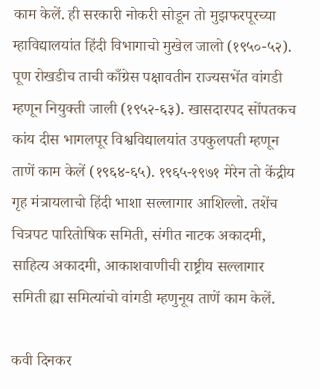काम केलें. ही सरकारी नोकरी सोडून तो मुझफरपूरच्या म्हाविद्यालयांत हिंदी विभागाचो मुखेल जालो (१९५०-५२). पूण रोखडीच ताची काँग्रेस पक्षावतीन राज्यसभेंत वांगडी म्हणून नियुक्ती जाली (१९५२-६३). खासदारपद सोंपतकच कांय दीस भागलपूर विश्वविद्यालयांत उपकुलपती म्हणून ताणें काम केलें (१९६४-६५). १९६५-१९७१ मेरेन तो केंद्रीय गृह मंत्रायलाचो हिंदी भाशा सल्लागार आशिल्लो. तशेंच चित्रपट पारितोषिक समिती, संगीत नाटक अकादमी, साहित्य अकादमी, आकाशवाणीची राष्ट्रीय सल्लागार समिती ह्या समित्यांचो वांगडी म्हणुनूय ताणें काम केलें.

कवी दिनकर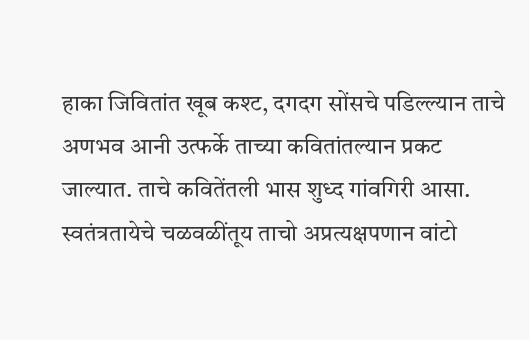हाका जिवितांत खूब कश्ट, दगदग सोंसचे पडिल्ल्यान ताचे अणभव आनी उत्फर्के ताच्या कवितांतल्यान प्रकट जाल्यात. ताचे कवितेंतली भास शुध्द गांवगिरी आसा. स्वतंत्रतायेचे चळवळींतूय ताचो अप्रत्यक्षपणान वांटो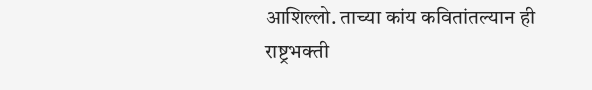आशिल्लो. ताच्या कांय कवितांतल्यान ही राष्ट्रभक्ती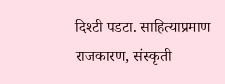दिश्टी पडटा. साहित्याप्रमाण राजकारण, संस्कृती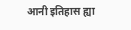आनी इतिहास ह्या